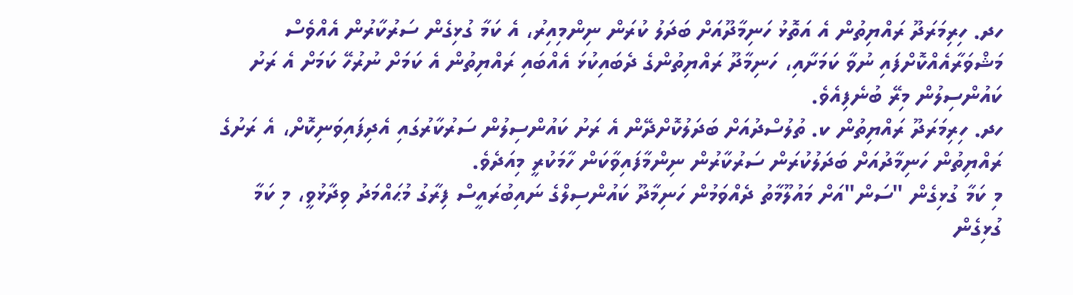ހދ. ހިރިމަރަދޫ ރައްޔިތުން އެ އަތޮޅު ހަނިމާދޫއަށް ބަދަލު ކުރަން ނިންމިއިރު، އެ ކަމާ ގުޅިގެން ސަރުކާރުން އެއްވެސް މަޝްވަރާއެއްކޮށްފައި ނުވާ ކަމަށާއި، ހަނިމާދޫ ރައްޔިތުންގެ ދެބައިކުޅަ އެއްބައި ރައްޔިތުން އެ ކަމަށް ނުރުހޭ ކަމަށް އެ ރަށު ކައުންސިލުން މިރޭ ބުނެފިއެވެ.
ހދ. ހިރިމަރަދޫ ރައްޔިތުން ކ. ތުލުސްދުއަށް ބަދަލުކޮށްދޭން އެ ރަށު ކައުންސިލުން ސަރުކާރުގައި އެދިފައިވަނިކޮށް، އެ ރަށުގެ ރައްޔިތުން ހަނިމާދުއަށް ބަދަލުކުރަން ސަރުކާރުން ނިންމާފައިވާކަން ހާމަކުރީ މިއަދެވެ.
މި ކަމާ ގުޅިގެން "ސަން"އަށް މައުލޫމާތު ދެއްވަމުން ހަނިމާދޫ ކައުންސިލްގެ ނައިބުރައީސް ފިރާގު މުޙައްމަދު ވިދާޅުވީ، މި ކަމާ ގުޅިގެން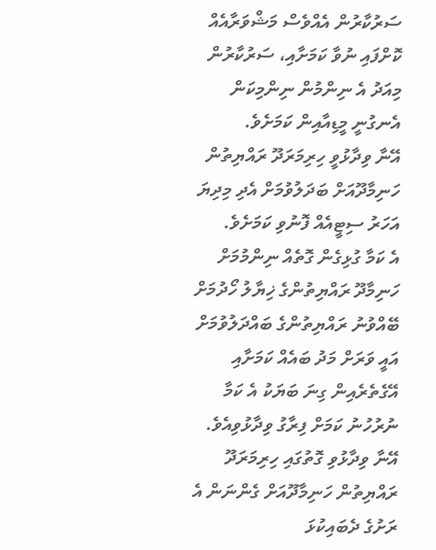ސަރުކާރުން އެއްވެސް މަޝްވަރާއެއް ކޮށްފައި ނުވާ ކަމަށާއި، ސަރުކާރުން މިއަދު އެ ނިންމުން ނިންމިކަން އެނގުނީ މީޑިއާއިން ކަމަށެވެ.
އޭނާ ވިދާޅުވީ ހިރިމަރަދޫ ރައްޔިތުން ހަނިމާދޫއަށް ބަދަލުވުމަށް އެދި މިދިޔަ އަހަރު ސިޓީއެއް ފޮނުވި ކަމަށެވެ.
އެ ކަމާ ގުޅިގެން ގޮތެއް ނިންމުމަށް ހަނިމާދޫ ރައްޔިތުންގެ ޚިޔާލު ހޯދުމަށް ބޭއްވުނު ރައްޔިތުންގެ ބައްދަލުވުމަށް އައީ ވަރަށް މަދު ބައެއް ކަމަށާއި އޭގެތެރެއިން ގިނަ ބަޔަކު އެ ކަމާ ނުރުހުނު ކަމަށް ފިރާގު ވިދާޅުވިއެވެ.
އޭނާ ވިދާޅުވި ގޮތުގައި ހިރިމަރަދޫ ރައްޔިތުން ހަނިމާދޫއަށް ގެންނަން އެ ރަށުގެ ދެބައިކުޅަ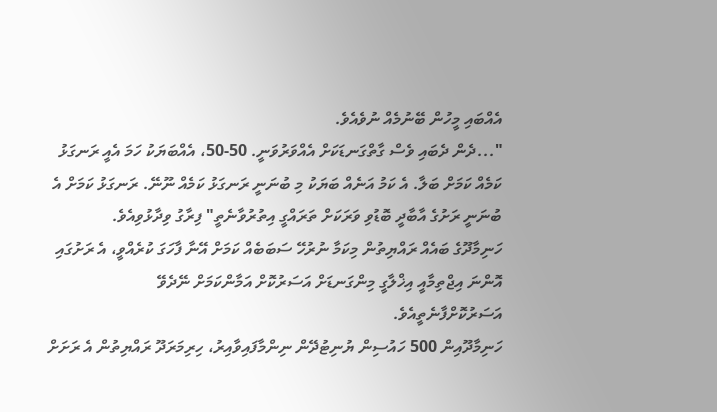އެއްބައި މީހުން ބޭނުމެއް ނުވެއެވެ.
"...ދެން ދެބައި ވެސް ގާތްގަނޑަކަށް އެއްވަރުވަނީ. 50-50، އެއްބަޔަކު ހަމަ އެއީ ރަނގަޅު ކަމެއް ކަމަށް ބަލާ. އެ ކަމު އަނެއް ބަޔަކު މި ބުނަނީ ރަނގަޅު ކަމެއް ނޫނޭ. ރަނގަޅު ކަމަށް އެ ބުނަނީ ރަށުގެ އާބާދީ ބޮޑުވި ވަރަކަށް ތަރައްގީ އިތުރުވާނެތީ" ފިރާގު ވިދާޅުވިއެވެ.
ހަނިމާދޫގެ ބައެއް ރައްޔިތުން މިކަމާ ނުރުހޭ ސަބަބެއް ކަމަށް އޭނާ ފާހަގަ ކުރެއްވީ، އެ ރަށުގައި އޮންނަ އިޖްތިމާއީ އިޚްލާގީ މިންގަނޑަށް އަސަރުކޮށް އަމާންކަމަށް ނޭދެވޭ އަސަރުކޮށްފާނެތީއެވެ.
ހަނިމާދޫއިން 500 ހައުސިން ޔުނިޓުދޭން ނިންމާފައިވާއިރު، ހިރިމަރަދޫ ރައްޔިތުން އެ ރަށަށް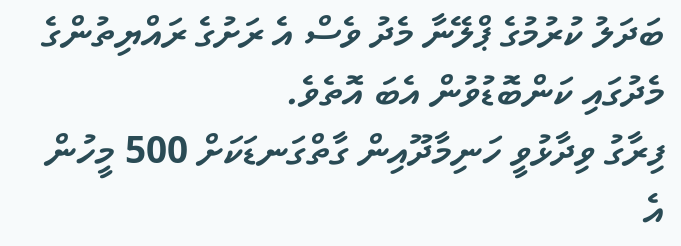ބަދަލު ކުރުމުގެ ޕްލޭނާ މެދު ވެސް އެ ރަށުގެ ރައްޔިތުންގެ މެދުގައި ކަންބޮޑުވުން އެބަ އޮތެވެ.
ފިރާގު ވިދާޅުވީ ހަނިމާދޫއިން ގާތްގަނޑަކަށް 500 މީހުން އެ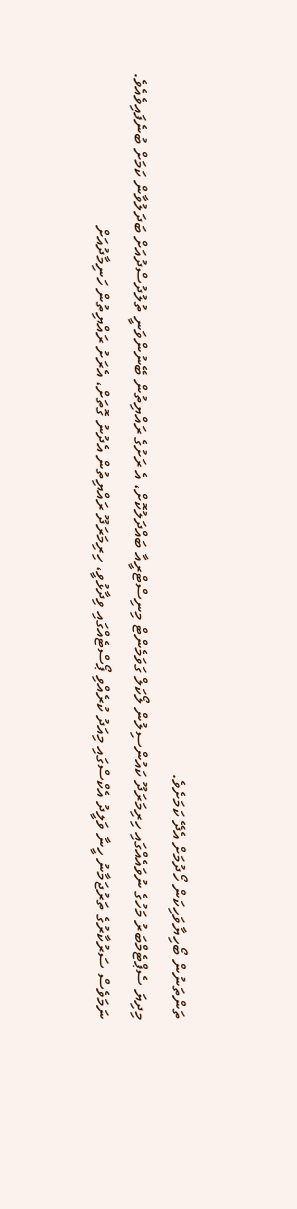ތަންތަނުން ބޯހިޔާވަހިކަން ހޯދުމަށް އެދޭ ކަމަށެވެ.
މިދިޔަ ސެޕްޓެމްބަރު މަހުގެ ނުވައެއްގައި ހިރިމަރަދޫ ކައުންސިލުން ލޯކަލް ގަވަމެންޓް މިނިސްޓްރީއާ ބައްދަލުކޮށް، އެ ރަށުގެ ރައްޔިތުން ބޭނުންވަނީ ތުލުދުސްދުއަށް ބަދަލުވާން ކަމަށް ބުނެފައިވެއެވެ.
ނަމަވެސް ސަރުކާރުގެ ތަރުޖަމާނު ހީނާ ވަލީދު އެކްސްގައި މިއަދު ކުރެއްވި ޕޯސްޓެއްގައި ވިދާޅުވީ، ހިރިމަރަދޫ ރައްޔިތުން އެދުނު ގޮތަށް، އެރަށު ރައްޔިތުން ހަނިމާދުއަށް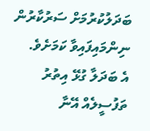ބަދަލުކުރުމަށް ސަރުކާރުން ނިންމައިފައިވާ ކަމަށެވެ.
އެ ބަދަލާ ގުޅޭ އިތުރު ތަފުސީލެއް އޭނާ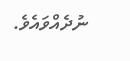ނުދެއްވައެވެ.